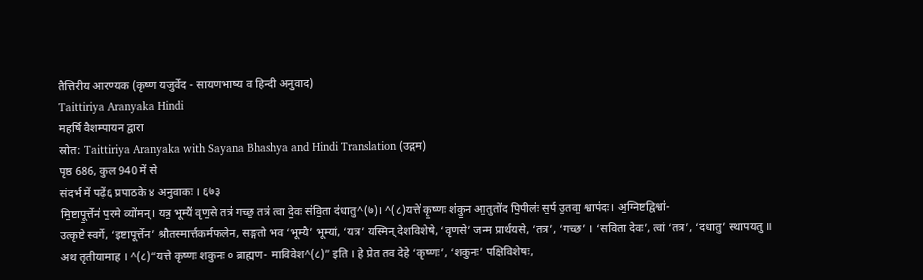तैत्तिरीय आरण्यक (कृष्ण यजुर्वेद - सायणभाष्य व हिन्दी अनुवाद)
Taittiriya Aranyaka Hindi
महर्षि वैशम्पायन द्वारा
स्रोत: Taittiriya Aranyaka with Sayana Bhashya and Hindi Translation (उद्गम)
पृष्ठ 686, कुल 940 में से
संदर्भ में पढ़ें६ प्रपाठके ४ अनुवाकः । ६७३
मि॒ष्टापू॒र्त्तेन॑ प॒रमे व्यो॑मन्। यत्र॒ भूम्यै॑ वृण॒से तत्र॑ गच्छ॒ तत्र॑ त्वा दे॒वः स॑वि॒ता द॑धातु^(७)। ^(८)यत्ते॑ कृ॒ष्णः श॑कु॒न आ॒तुतो॑द पि॒पीलः॑ स॒र्प उ॒तवा॒ श्वाप॑दः। अ॒ग्निष्टद्विश्वा॑-
उत्कृष्टे स्वर्गे, ‘इष्टापूर्त्तेन’ श्रौतस्मार्त्तकर्मफलेन, सङ्गतो भव ‘भूम्यै’ भूम्यां, ‘यत्र’ यस्मिन् देशविशेषे, ‘वृणसे’ जन्म प्रार्थयसे, ‘तत्र’, ‘गच्छ’ । ‘सविता देवः’, त्वां ‘तत्र’, ‘दधातु’ स्थापयतु ॥
अथ तृतीयामाह । ^(८)“यत्ते कृष्णः शकुनः ० ब्राह्मण- माविवेश^(८)” इति । हे प्रेत तव देहे ‘कृष्णः’, ‘शकुनः’ पक्षिविशेषः,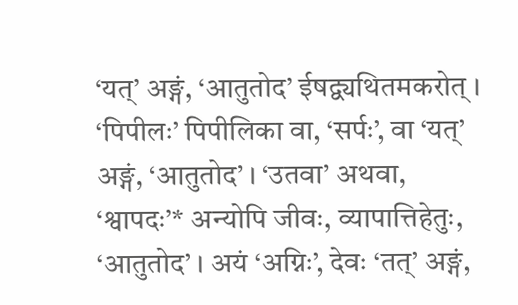‘यत्’ अङ्गं, ‘आतुतोद’ ईषद्व्यथितमकरोत् । ‘पिपीलः’ पिपीलिका वा, ‘सर्पः’, वा ‘यत्’ अङ्गं, ‘आतुतोद’ । ‘उतवा’ अथवा, ‘श्वापदः’* अन्योपि जीवः, व्यापात्तिहेतुः, ‘आतुतोद’ । अयं ‘अग्निः’, देवः ‘तत्’ अङ्गं,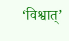‘विश्वात्’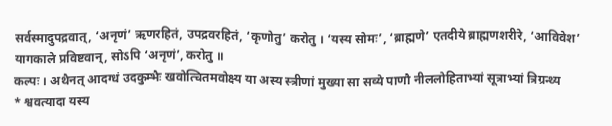सर्वस्मादुपद्रवात्, ‘अनृणं’ ऋणरहितं, उपद्रवरहितं, ‘कृणोतु’ करोतु । ‘यस्य सोमः’, ‘ब्राह्मणे’ एतदीये ब्राह्मणशरीरे, ‘आविवेश’ यागकाले प्रविष्टवान्, सोऽपि ‘अनृणं’, करोतु ॥
कल्पः । अथैनत् आदग्धं उदकुम्भैः खवोत्चितमवोक्ष्य या अस्य स्त्रीणां मुख्या सा सव्ये पाणौ नीललोहिताभ्यां सूत्राभ्यां त्रिग्रन्थ्य
* श्ववत्यादा यस्य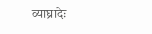व्याघ्रादेः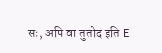सः, अपि वा तुतोद इति E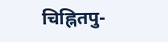चिह्नितपु-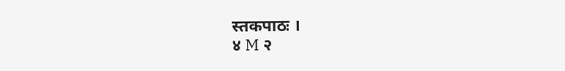स्तकपाठः ।
४ M २